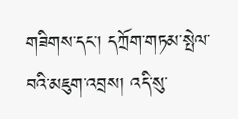གཟིགས་དང་། དཀྲོག་གཏམ་སྤེལ་བའི་མཇུག་འབྲས། འདི་སུ་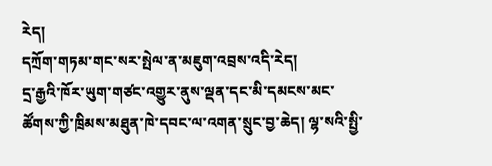རེད།
དཀྲོག་གཏམ་གང་སར་སྤེལ་ན་མཇུག་འབྲས་འདི་རེད།
དྲ་རྒྱའི་ཁོར་ཡུག་གཙང་འགྱུར་ནུས་ལྡན་དང་མི་དམངས་མང་ཚོགས་ཀྱི་ཁྲིམས་མཐུན་ཁེ་དབང་ལ་འགན་སྲུང་བྱ་ཆེད། ལྷ་སའི་སྤྱི་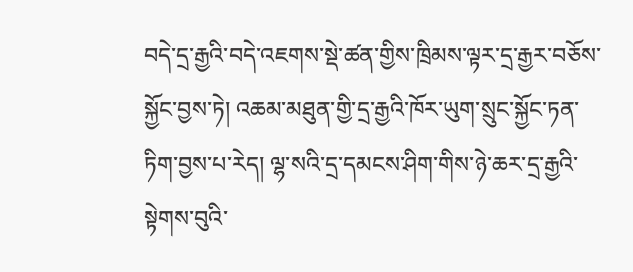བདེ་དྲ་རྒྱའི་བདེ་འཇགས་སྡེ་ཚན་གྱིས་ཁྲིམས་ལྟར་དྲ་རྒྱར་བཅོས་སྐྱོང་བྱས་ཏེ། འཆམ་མཐུན་གྱི་དྲ་རྒྱའི་ཁོར་ཡུག་སྲུང་སྐྱོང་ཏན་ཏིག་བྱས་པ་རེད། ལྷ་སའི་དྲ་དམངས་ཤིག་གིས་ཉེ་ཆར་དྲ་རྒྱའི་སྟེགས་བུའི་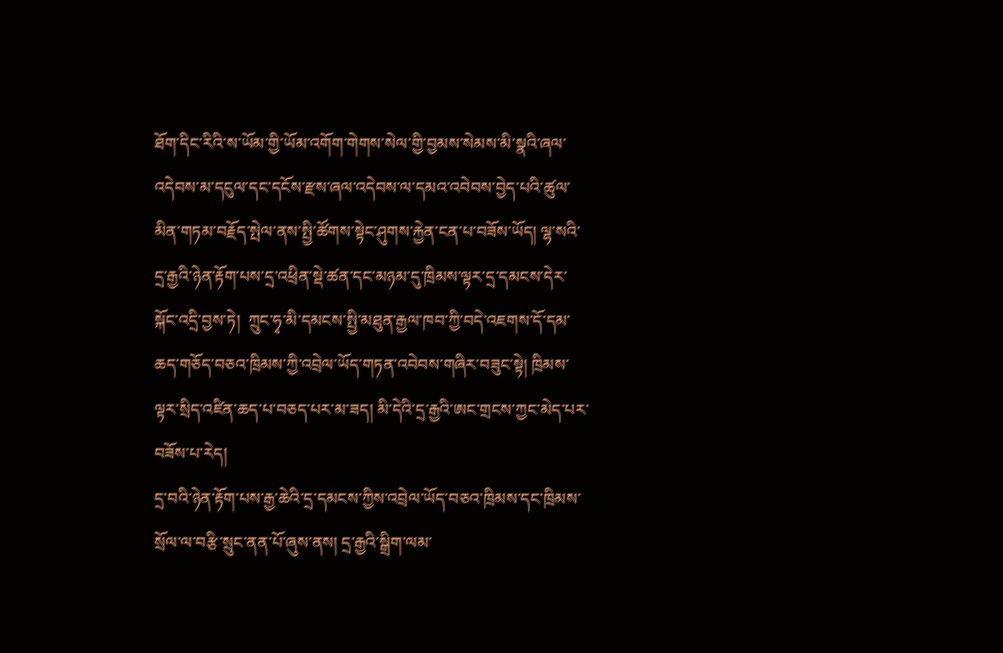ཐོག་དིང་རིའི་ས་ཡོམ་གྱི་ཡོམ་འགོག་གེགས་སེལ་གྱི་བྱམས་སེམས་མི་སྣའི་ཞལ་འདེབས་མ་དངུལ་དང་དངོས་རྫས་ཞལ་འདེབས་ལ་དམའ་འབེབས་བྱེད་པའི་ཚུལ་མིན་གཏམ་བརྗོད་སྤེལ་ནས་སྤྱི་ཚོགས་སྟེང་ཤུགས་རྐྱེན་ངན་པ་བཟོས་ཡོད། ལྷ་སའི་དྲ་རྒྱའི་ཉེན་རྟོག་པས་དྲ་འཕྲིན་སྡེ་ཚན་དང་མཉམ་དུ་ཁྲིམས་ལྟར་དྲ་དམངས་དེར་སྐོང་འདྲི་བྱས་ཏེ།  ཀྲུང་ཧྭ་མི་དམངས་སྤྱི་མཐུན་རྒྱལ་ཁབ་ཀྱི་བདེ་འཇགས་དོ་དམ་ཆད་གཅོད་བཅའ་ཁྲིམས་ཀྱི་འབྲེལ་ཡོད་གཏན་འབེབས་གཞིར་བཟུང་སྟེ། ཁྲིམས་ལྟར་སྲིད་འཛིན་ཆད་པ་བཅད་པར་མ་ཟད། མི་དེའི་དྲ་རྒྱའི་ཨང་གྲངས་ཀྱང་མེད་པར་བཟོས་པ་རེད།
དྲ་བའི་ཉེན་རྟོག་པས་རྒྱ་ཆེའི་དྲ་དམངས་ཀྱིས་འབྲེལ་ཡོད་བཅའ་ཁྲིམས་དང་ཁྲིམས་སྲོལ་ལ་བརྩི་སྲུང་ནན་པོ་ཞུས་ནས། དྲ་རྒྱའི་སྒྲིག་ལམ་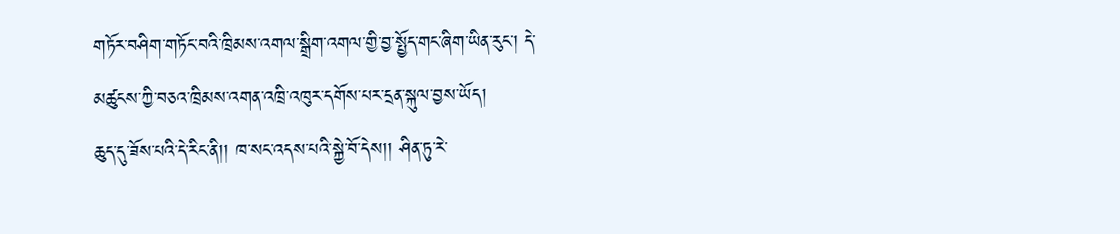གཏོར་བཤིག་གཏོང་བའི་ཁྲིམས་འགལ་སྒྲིག་འགལ་གྱི་བྱ་སྤྱོད་གང་ཞིག་ཡིན་རུང་། དེ་མཚུངས་ཀྱི་བཅའ་ཁྲིམས་འགན་འཁྲི་འཁུར་དགོས་པར་དྲན་སྐུལ་བྱས་ཡོད།
ཆུད་དུ་ཟོས་པའི་དེ་རིང་ནི།། ཁ་སང་འདས་པའི་སྐྱེ་བོ་དེས།། ཤིན་ཏུ་རེ་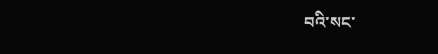བའི་སང་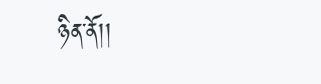ཉིན་ནོ།།